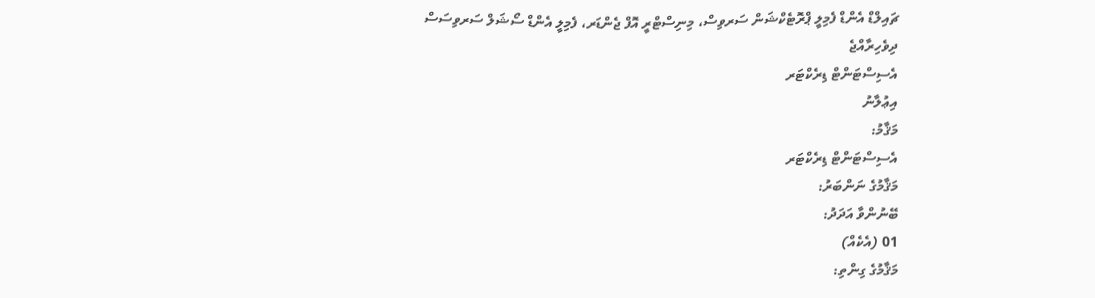ޗައިލްޑް އެންޑް ފެމިލީ ޕްރޮޓެކްޝަން ސަރވިސް، މިނިސްޓްރީ އޮފް ޖެންޑަރ، ފެމިލީ އެންޑް ސޯޝަލް ސަރވިސަސް
ދިވެހިރާއްޖެ
އެސިސްޓަންޓް ޑިރެކްޓަރ
އިޢުލާނު
މަޤާމު:
އެސިސްޓަންޓް ޑިރެކްޓަރ
މަޤާމުގެ ނަންބަރު:
ބޭނުންވާ އަދަދު:
01 (އެކެއް)
މަޤާމުގެ ގިންތި: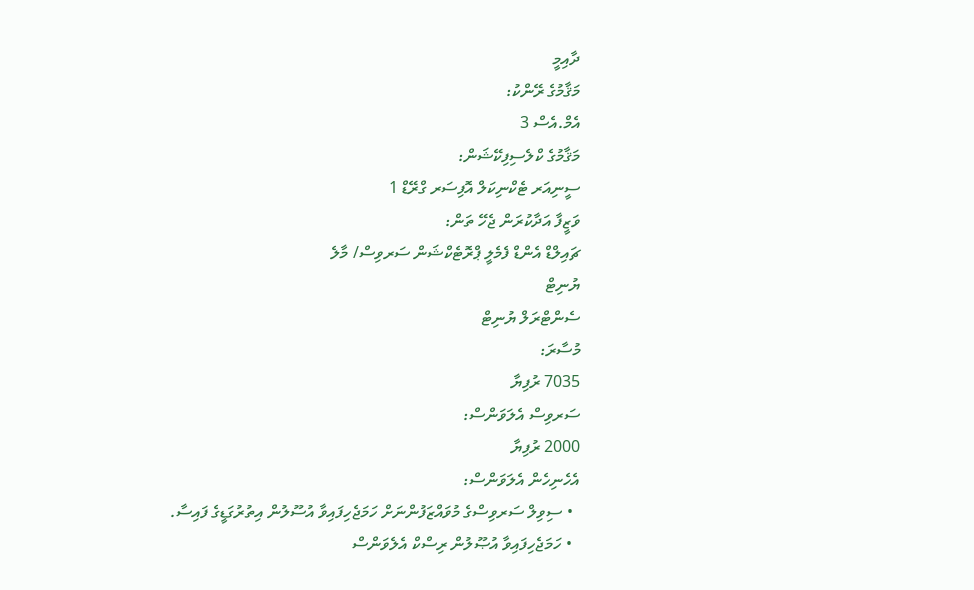ދާއިމީ
މަޤާމުގެ ރޭންކު:
އެމް.އެސް 3
މަޤާމުގެ ކްލެސިފިކޭޝަން:
ސީނިއަރ ޓެކްނިކަލް އޮފިސަރ ގްރޭޑް 1
ވަޒީފާ އަދާކުރަން ޖެހޭ ތަން:
ޗައިލްޑް އެންޑް ފެމެލީ ޕްރޮޓެކްޝަން ސަރވިސް/ މާލެ
ޔުނިޓް
ސެންޓްރަލް ޔުނިޓް
މުސާރަ:
7035 ރުފިޔާ
ސަރވިސް އެލަވަންސް:
2000 ރުފިޔާ
އެހެނިހެން އެލަވަންސް:
  • ސިވިލް ސަރވިސްގެ މުވައްޒަފުންނަށް ހަމަޖެހިފައިވާ އުސޫލުން އިތުރުގަޑީގެ ފައިސާ.
  • ހަމަޖެހިފައިވާ އުޞޫލުން ރިސްކް އެލެވަންސް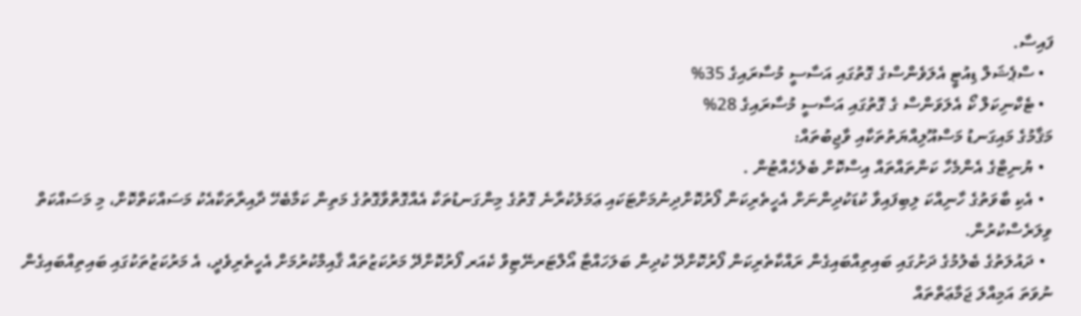ފައިސާ.
  • ސްޕެޝަލް ޑިއުޓީ އެލަވެންސްގެ ގޮތުގައި އަސާސީ މުސާރައިގެ 35%
  • ޓެކްނިކަލް ކޯ އެލަވަންސް ގެ ގޮތުގައި އަސާސީ މުސާރައިގެ 28%
މަޤާމުގެ މައިގަނޑު މަސްއޫލިއްޔަތުތަކާއި ވާޖިބުތައް:
  • ޔުނިޓްގެ އެންމެހާ ކަންތައްތައް އިސްކޮށް ބެލެހެއްޓުން .
  • އެކި ބާވަތުގެ ހާނިއްކަ ލިބިފައިވާ ކުޑަކުދިންނަށް އެހީތެރިކަން ފޯރުކޮށްދިނުމަށްޓަކައި ޢަމަލުކުރާނެ ގޮތުގެ މިންގަނޑުތަކާ އެއްގޮތްވާގޮތުގެ މަތިން ކަމާބެހޭ ދާއިރާތަކާއެކު މަސައްކަތްކޮށް، މި މަސައްކަތް ވިލަރެސްކުރުން.
  • ދައުލަތުގެ ބެލުމުގެ ދަށުގައި ބައިތިއްބައިގެން ރައްކާތެރިކަން ފޯރުކޮށްދޭ ކުދިން ބަލަހައްޓާ އޯލްޓަރނޭޓިވް ކެއަރ ފޯރުކޮށްދޭ މަރުކަޒުތައް ޤާއިމްކުރުމަށް އެހީތެރިވެދީ، އެ މަރުކަޒުތަކުގައި ބައިތިއްބައިގެން ނުވަތަ އަމިއްލަ ޖަމާޢަތްތައް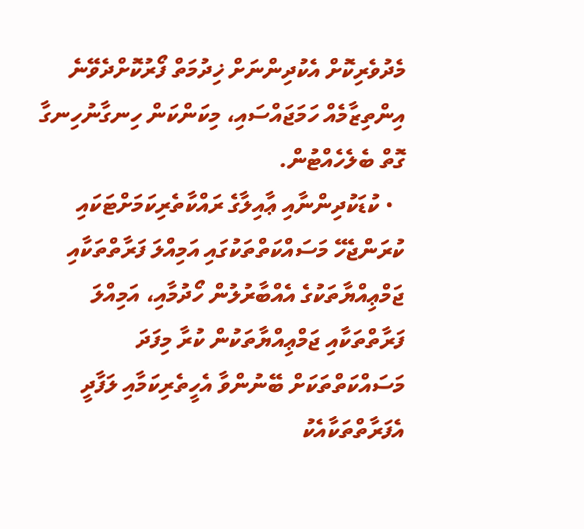މެދުވެރިކޮށް އެކުދިންނަށް ޚިދުމަތް ފޯރުކޮށްދެވޭނެ އިންތިޒާމެއް ހަމަޖައްސައި، މިކަންކަން ހިނގާނުހިނގާ ގޮތް ބެލެހެއްޓުން.
  • ކުޑަކުދިންނާއި ޢާއިލާގެ ރައްކާތެރިކަމަށްޓަކައި ކުރަންޖެހޭ މަސައްކަތްތަކުގައި އަމިއްލަ ފަރާތްތަކާއި ޖަމްޢިއްޔާތަކުގެ އެއްބާރުލުން ހޯދުމާއި، އަމިއްލަ ފަރާތްތަކާއި ޖަމްޢިއްޔާތަކުން ކުރާ މިފަދަ މަސައްކަތްތަކަށް ބޭނުންވާ އެހީތެރިކަމާއި ލަފާދީ އެފަރާތްތަކާއެކު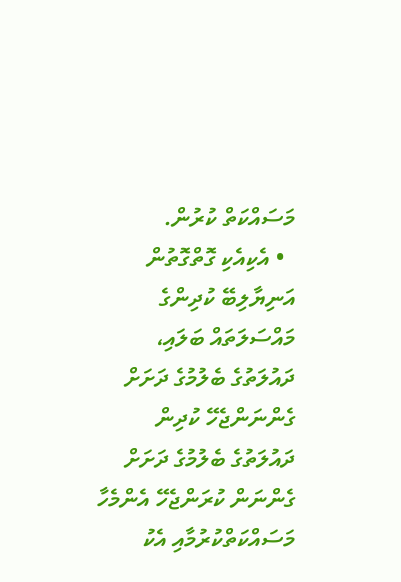މަސައްކަތް ކުރުން.
  • އެކިއެކި ގޮތްގޮތުން އަނިޔާލިބޭ ކުދިންގެ މައްސަލަތައް ބަލައި، ދައުލަތުގެ ބެލުމުގެ ދަށަށް ގެންނަންޖެހޭ ކުދިން ދައުލަތުގެ ބެލުމުގެ ދަށަށް ގެންނަން ކުރަންޖެހޭ އެންމެހާ މަސައްކަތްކުރުމާއި އެކު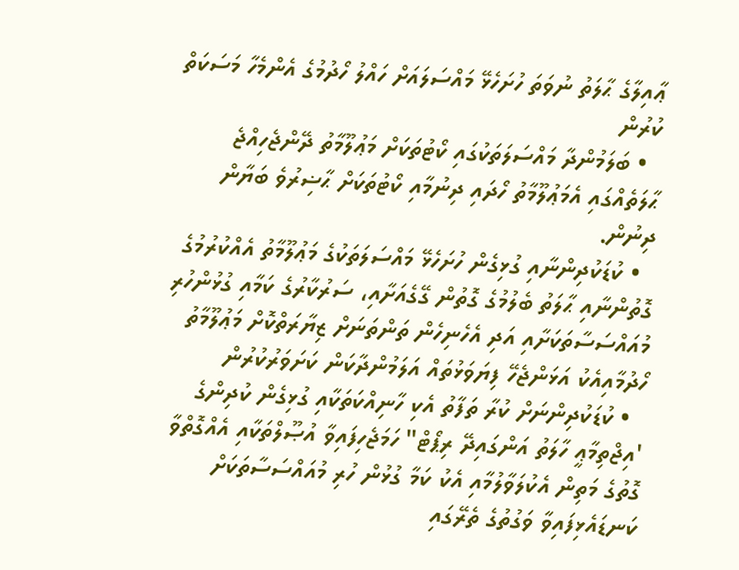ޢާއިލާގެ ޙާލަތު ނުވަތަ ހުށަހެޅޭ މައްސަލައަށް ހައްލު ހޯދުމުގެ އެންމެހާ މަސަކަތް ކުރުން
  • ބަލަމުންދާ މައްސަލަތަކުގައި ކޯޓުތަކަށް މަޢުލޫމާތު ދޭންޖެހިއްޖެ ޙާލަތެއްގައި އެމަޢުލޫމާތު ހޯދައި ދިނުމާއި ކޯޓުތަކަށް ޙާޟިރުވެ ބަޔާން ދިނުން.
  • ކުޑަކުދިންނާއި ގުޅިގެން ހުށަހެޅޭ މައްސަލަތަކުގެ މަޢުލޫމާތު އެއްކުރުމުގެ ގޮތުންނާއި ޙާލަތު ބެލުމުގެ ގޮތުން ގޭގެއަށާއި، ސަރުކާރުގެ ކަމާއި ގުޅުންހުރި މުއައްސަސާތަކަށާއި އަދި އެހެނިހެން ތަންތަނަށް ޒިޔާރަތްކޮށް މަޢުލޫމާތު ހޯދުމާއިއެކު އަޅަންޖެހޭ ފިޔަވަޅުތައް އަލަމުންދާކަން ކަށަވަރުކުރުން
  • ކުޑަކުދިންނަށް ކުރާ ތަފާތު އެކި ހާނިއްކަތަކާއި ގުޅިގެން ކުދިންގެ 'އިޖްތިމާޢީ ހާލަތު އަންގައިދޭ ރިޕޯޓް" ހަމަޖެހިފައިވާ އުޞޫލްތަކާއި އެއްގޮތްވާ ގޮތުގެ މަތިން އެކުލަވާލުމާއި އެކު ކަމާ ގުޅުން ހުރި މުއައްސަސާތަކަށް ކަނޑައެޅިފައިވާ ވަގުތުގެ ތެރޭގައި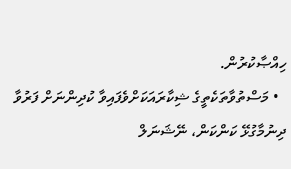ހިއްޞާކުރުން.
  • މަސްތުވާތަކެތީގެ ޝިކާރައަކަށްވެފައިވާ ކުދިންނަށް ފަރުވާ ދިނުމާގުޅޭ ކަންކަން، ނޭޝަނަލް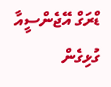ޑްރަގް އޭޖެންސީއާ ގުޅިގެން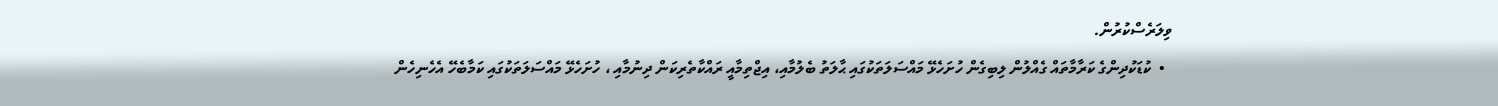ވިލަރެސްކުރުން.
  •  ކުޑަކުދިންގެ ކަރާމާތައް ގެއްލުން ލިބިގެން ހުށަހެޅޭ މައްސަލަތަކުގައި ޙާލަތު ބެލުމާއި، އިޖްތިމާއީ ރައްކާތެރިކަން ދިނުމާއި ، ހުށަހެޅޭ މައްސަލަތަކުގައި ކަމާބެހޭ އެހެނިހެން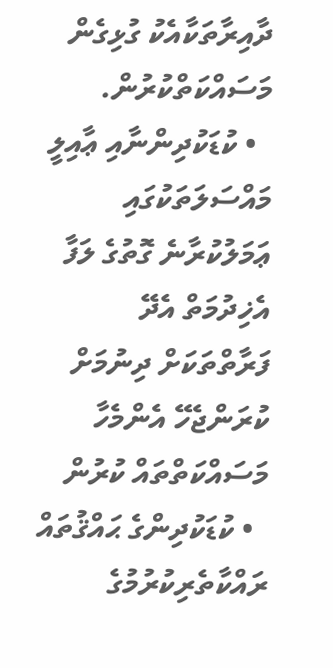ދާއިރާތަކާއެކު ގުޅިގެން މަސައްކަތްކުރުން.
  • ކުޑަކުދިންނާއި ޢާއިލީ މައްސަލަތަކުގައި ޢަމަލުކުރާނެ ގޮތުގެ ލަފާ އެޚިދުމަތް އެދޭ ފަރާތްތަކަށް ދިނުމަށް ކުރަންޖެހޭ އެންމެހާ މަސައްކަތްތައް ކުރުން
  • ކުޑަކުދިންގެ ޙައްޤުތައް ރައްކާތެރިކުރުމުގެ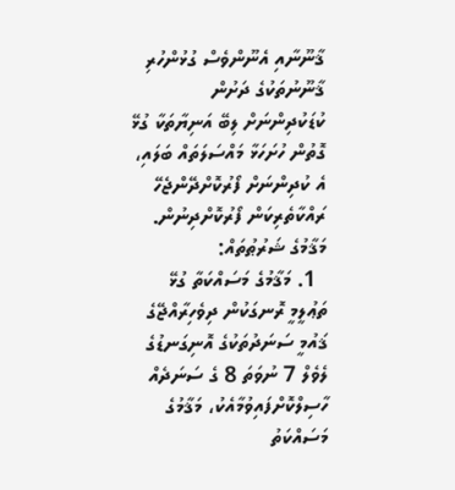ޤާނޫނާއި އެނޫންވެސް ގުޅުންހުރި ޤާނޫނުތަކުގެ ދަށުން ކުޑަކުދިންނަށް ލިބޭ އަނިޔާތަކާ ގުޅޭ ގޮތުން ހުށަހަޅާ މައްސަލަތައް ބަލައި، އެ ކުދިންނަށް ފޯރުކޮށްދޭންޖެހޭ ރައްކާތެރިކަން ފޯރުކޮށްދިނުން.
މަޤާމުގެ ޝަރުޠުތައް:
  1. މަޤާމުގެ މަސައްކަތާ ގުޅޭ ތަޢުލީމީ ރޮނގަކުން ދިވެހިރާއްޖޭގެ ޤައުމީ ސަނަދުތަކުގެ އޮނިގަނޑުގެ ލެވެލް 7 ނުވަތަ 8 ގެ ސަނަދެއް ހާސިލްކޮށްފައިވުމާއެކު، މަޤާމުގެ މަސައްކަތު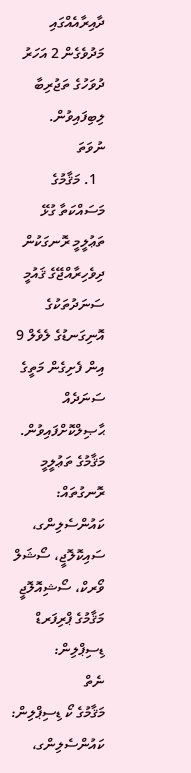ދާއިރާއެއްގައި މަދުވެގެން 2 އަހަރު ދުވަހުގެ ތަޖުރިބާ ލިބިފައިވުން.
ނުވަތަ
  1. މަޤާމުގެ މަސައްކަތާ ގުޅޭ ތަޢުލީމީ ރޮނގަކުން ދިވެހިރާއްޖޭގެ ޤައުމީ ސަނަދުތަކުގެ އޮނިގަނޑުގެ ލެވެލް 9 އިން ފެށިގެން މަތީގެ ސަނަދެއް ޙާޞިލްކޮށްފައިވުން.
މަޤާމުގެ ތަޢުލީމީ ރޮނގުތައް:
ކައުންސެލިންގ، ސައިކޮލޮޖީ، ސޯޝަލް ވޯރކް، ސޯޝިއޮލޮޖީ
މަޤާމުގެ ޕްރިފަރޑް ޑިސިޕްލިން:
ނެތް
މަޤާމުގެ ކޯ ޑިސިޕްލިން:
ކައުންސެލިންގ،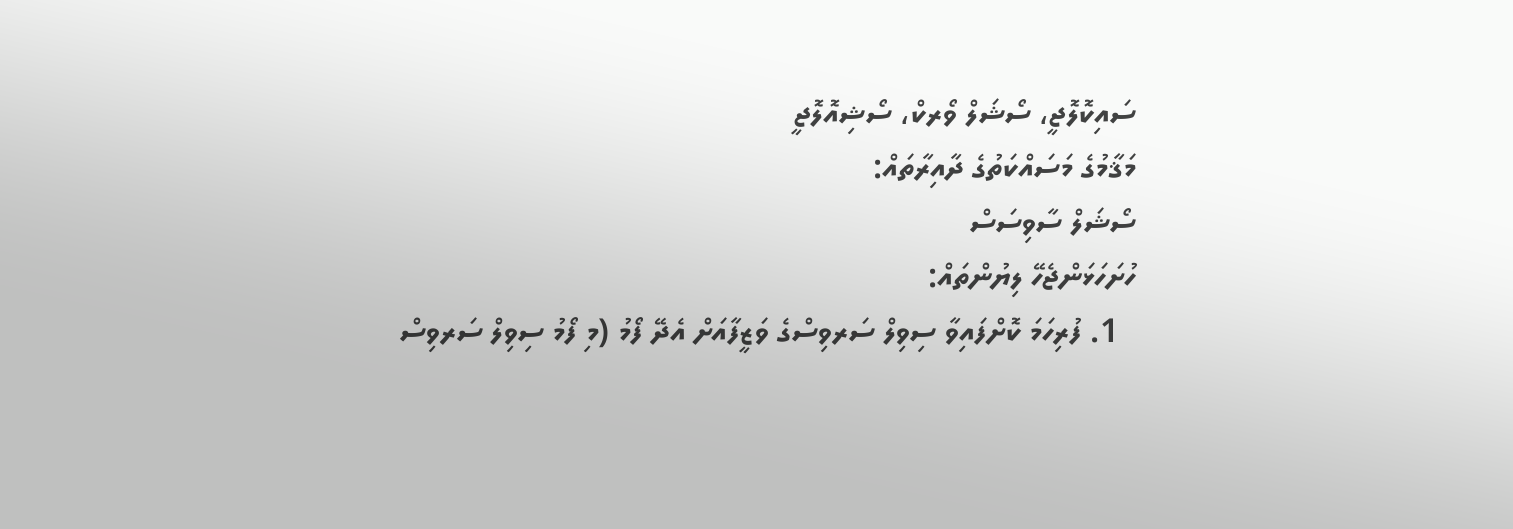ސައިކޮލޮޖީ، ސޯޝަލް ވޯރކް، ސޯޝިއޮލޮޖީ
މަޤާމުގެ މަސައްކަތުގެ ދާއިރާތައް:
ސޯޝަލް ސާވިސަސް
ހުށަހަޅަންޖެހޭ ލިޔުންތައް:
  1. ފުރިހަމަ ކޮށްފައިވާ ސިވިލް ސަރވިސްގެ ވަޒީފާއަށް އެދޭ ފޯމު (މި ފޯމު ސިވިލް ސަރވިސް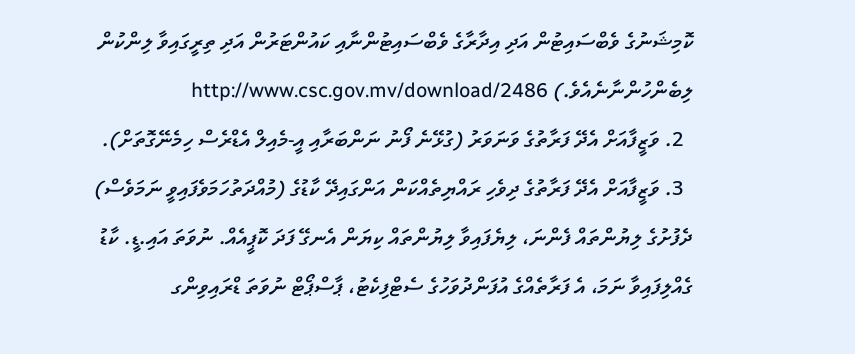ކޮމިޝަނުގެ ވެބްސައިޓުން އަދި އިދާރާގެ ވެބްސައިޓުންނާއި ކައުންޓަރުން އަދި ތިރީގައިވާ ލިންކުން ލިބެންހުންނާނެއެވެ.) http://www.csc.gov.mv/download/2486
  2. ވަޒީފާއަށް އެދޭ ފަރާތުގެ ވަނަވަރު (ގުޅޭނެ ފޯނު ނަންބަރާއި އީ-މެއިލް އެޑްރެސް ހިމެނޭގޮތަށް).
  3. ވަޒީފާއަށް އެދޭ ފަރާތުގެ ދިވެހި ރައްޔިތެއްކަން އަންގައިދޭ ކާޑުގެ (މުއްދަތުހަމަވެފައިވީ ނަމަވެސް) ދެފުށުގެ ލިޔުންތައް ފެންނަ، ލިޔެފައިވާ ލިޔުންތައް ކިޔަން އެނގޭ ފަދަ ކޮޕީއެއް. ނުވަތަ އައި.ޑީ. ކާޑު ގެއްލިފައިވާ ނަމަ، އެ ފަރާތެއްގެ އުފަންދުވަހުގެ ސެޓްފިކެޓު، ޕާސްޕޯޓް ނުވަތަ ޑްރައިވިންގ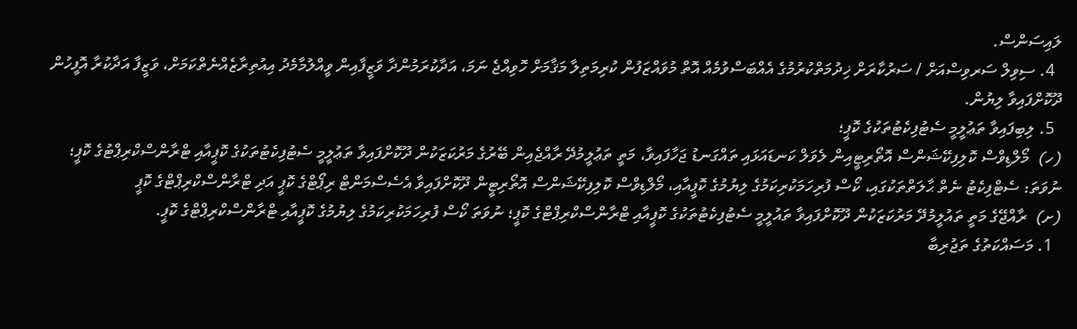ލައިސަންސް.
  4. ސިވިލް ސަރވިސްއަށް / ސަރުކާރަށް ޚިދުމަތްކުރުމުގެ އެއްބަސްވުމެއް އޮތް މުވައްޒަފުން ކުރިމަތިލާ މަޤާމަށް ހޮވިއްޖެ ނަމަ، އަދާކުރަމުންދާ ވަޒީފާއިން ވީއްލުމާމެދު އިއުތިރާޒެއްނެތްކަމަށް، ވަޒީފާ އަދާކުރާ އޮފީހުން ދޫކޮށްފައިވާ ލިޔުން.
  5. ލިބިފައިވާ ތަޢުލީމީ ސެޓުފިކެޓުތަކުގެ ކޮޕީ؛
(ހ)  މޯލްޑިވްސް ކޮލިފިކޭޝަންސް އޮތޯރިޓީއިން ލެވަލް ކަނޑައަޅައި ތައްގަނޑު ޖަހާފައިވާ، މަތީ ތަޢުލީމުދޭ ރާއްޖެއިން ބޭރުގެ މަރުކަޒަކުން ދޫކޮށްފައިވާ ތަޢުލީމީ ސެޓުފިކެޓުތަކުގެ ކޮޕީއާއި ޓްރާންސްކްރިޕްޓުގެ ކޮޕީ؛ ނުވަތަ: ސެޓްފިކެޓު ނެތް ޙާލަތްތަކުގައި، ކޯސް ފުރިހަމަކުރިކަމުގެ ލިޔުމުގެ ކޮޕީއާއި، މޯލްޑިވްސް ކޮލިފިކޭޝަންސް އޮތޯރިޓީން ދޫކޮށްފައިވާ އެސެސްމަންޓް ރިޕޯޓްގެ ކޮޕީ އަދި ޓްރާންސްކްރިޕްޓްގެ ކޮޕީ
(ށ)  ރާއްޖޭގެ މަތީ ތައުލީމުދޭ މަރުކަޒަކުން ދޫކޮށްފައިވާ ތައުލީމީ ސެޓުފިކެޓުތަކުގެ ކޮޕީއާއި ޓްރާންސްކްރިޕްޓްގެ ކޮޕީ؛ ނުވަތަ ކޯސް ފުރިހަމަކުރިކަމުގެ ލިޔުމުގެ ކޮޕީއާއި ޓްރާންސްކްރިޕްޓްގެ ކޮޕީ.
  1. މަސައްކަތުގެ ތަޖުރިބާ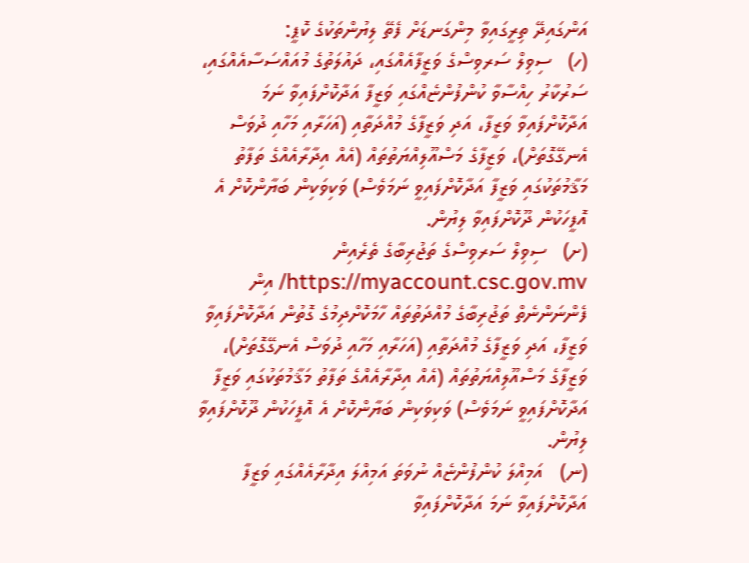އަންގައިދޭ ތިރީގައިވާ މިންގަނޑަށް ފެތޭ ލިޔުންތަކުގެ ކޮޕީ:
(ހ)   ސިވިލް ސަރވިސްގެ ވަޒީފާއެއްގައި، ދައުލަތުގެ މުއައްސަސާއެއްގައި، ސަރުކާރު ހިއްސާވާ ކުންފުންޏެއްގައި ވަޒީފާ އަދާކޮށްފައިވާ ނަމަ އަދާކޮށްފައިވާ ވަޒީފާ، އަދި ވަޒީފާގެ މުއްދަތާއި (އަހަރާއި މަހާއި ދުވަސް އެނގޭގޮތަށް)، ވަޒީފާގެ މަސްއޫލިއްޔަތުތައް (އެއް އިދާރާއެއްގެ ތަފާތު މަޤާމުތަކުގައި ވަޒީފާ އަދާކޮށްފައިވީ ނަމަވެސް) ވަކިވަކިން ބަޔާންކޮށް އެ އޮފީހަކުން ދޫކޮށްފައިވާ ލިޔުން.
(ށ)   ސިވިލް ސަރވިސްގެ ތަޖުރިބާގެ ތެރެއިން https://myaccount.csc.gov.mv/ އިން ފެންނަންނެތް ތަޖުރިބާގެ މުއްދަތުތައް ހާމަކޮށްދިމުގެ ގޮތުން އަދާކޮށްފައިވާ ވަޒީފާ، އަދި ވަޒީފާގެ މުއްދަތާއި (އަހަރާއި މަހާއި ދުވަސް އެނގޭގޮތަށް)، ވަޒީފާގެ މަސްއޫލިއްޔަތުތައް (އެއް އިދާރާއެއްގެ ތަފާތު މަޤާމުތަކުގައި ވަޒީފާ އަދާކޮށްފައިވީ ނަމަވެސް) ވަކިވަކިން ބަޔާންކޮށް އެ އޮފީހަކުން ދޫކޮށްފައިވާ ލިޔުން.
(ނ)   އަމިއްލަ ކުންފުންޏެއް ނުވަތަ އަމިއްލަ އިދާރާއެއްގައި ވަޒީފާ އަދާކޮށްފައިވާ ނަމަ އަދާކޮށްފައިވާ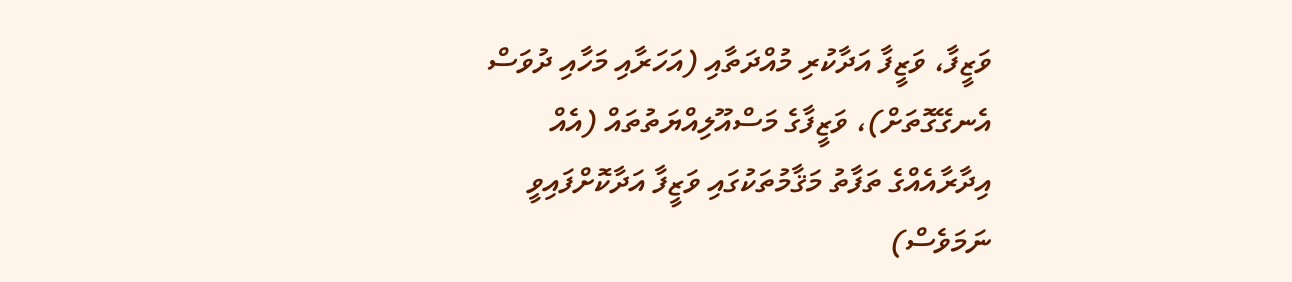ވަޒީފާ، ވަޒީފާ އަދާކުރި މުއްދަތާއި (އަހަރާއި މަހާއި ދުވަސް އެނގޭގޮތަށް)، ވަޒީފާގެ މަސްއޫލިއްޔަތުތައް (އެއް އިދާރާއެއްގެ ތަފާތު މަޤާމުތަކުގައި ވަޒީފާ އަދާކޮށްފައިވީ ނަމަވެސް)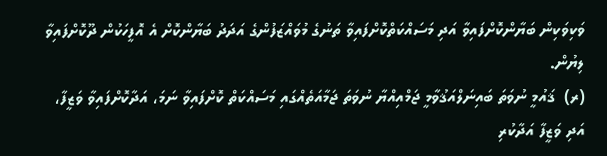ވަކިވަކިން ބަޔާންކޮށްފައިވާ އަދި މަސައްކަތްކޮށްފައިވާ ތަނުގެ މުވައްޒަފުންގެ އަދަދު ބަޔާންކޮށް އެ އޮފީހަކުން ދޫކޮށްފައިވާ ލިޔުން.
(ރ)  ޤައުމީ ނުވަތަ ބައިނަލްއަޤުވާމީ ޖަމްއިއްޔާ ނުވަތަ ޖަމާއަތެއްގައި މަސައްކަތް ކޮށްފައިވާ ނަމަ، އަދާކޮށްފައިވާ ވަޒީފާ، އަދި ވަޒީފާ އަދާކުރި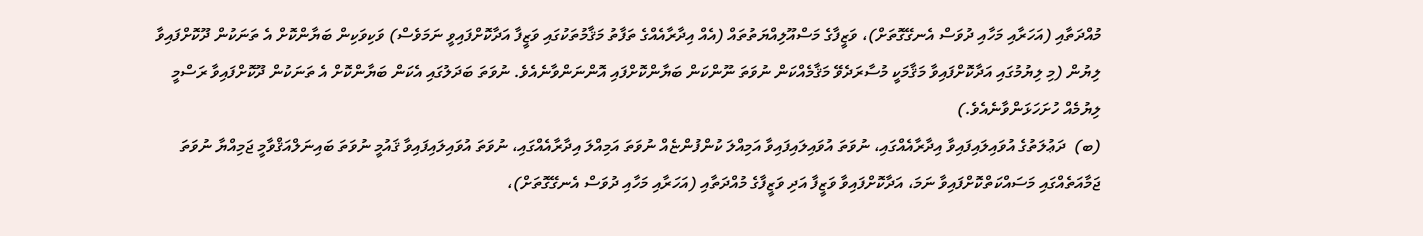މުއްދަތާއި (އަހަރާއި މަހާއި ދުވަސް އެނގޭގޮތަށް)، ވަޒީފާގެ މަސްއޫލިއްޔަތުތައް (އެއް އިދާރާއެއްގެ ތަފާތު މަޤާމުތަކުގައި ވަޒީފާ އަދާކޮށްފައިވީ ނަމަވެސް) ވަކިވަކިން ބަޔާންކޮށް އެ ތަނަކުން ދޫކޮށްފައިވާ ލިޔުން (މި ލިޔުމުގައި އަދާކޮށްފައިވާ މަޤާމަކީ މުސާރަދެވޭ މަޤާމެއްކަން ނުވަތަ ނޫންކަން ބަޔާންކޮށްފައި އޮންނަންވާނެއެވެ. ނުވަތަ ބަދަލުގައި އެކަން ބަޔާންކޮށް އެ ތަނަކުން ދޫކޮށްފައިވާ ރަސްމީ ލިޔުމެއް ހުށަހަޅަންވާނެއެވެ.)
(ބ)  ދަޢުލަތުގެ އުވައިލައިފައިވާ އިދާރާއެއްގައި، ނުވަތަ އުވައިލައިފައިވާ އަމިއްލަ ކުންފުންޏެއް ނުވަތަ އަމިއްލަ އިދާރާއެއްގައި، ނުވަތަ އުވައިލައިފައިވާ ޤައުމީ ނުވަތަ ބައިނަލްއަޤްވާމީ ޖަމިއްޔާ ނުވަތަ ޖަމާއަތެއްގައި މަސައްކަތްކޮށްފައިވާ ނަމަ، އަދާކޮށްފައިވާ ވަޒީފާ އަދި ވަޒީފާގެ މުއްދަތާއި (އަހަރާއި މަހާއި ދުވަސް އެނގޭގޮތަށް)،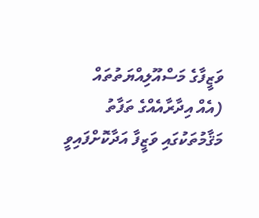ވަޒީފާގެ މަސްއޫލިއްޔަތުތައް (އެއް އިދާރާއެއްގެ ތަފާތު މަޤާމުތަކުގައި ވަޒީފާ އަދާކޮށްފައިވީ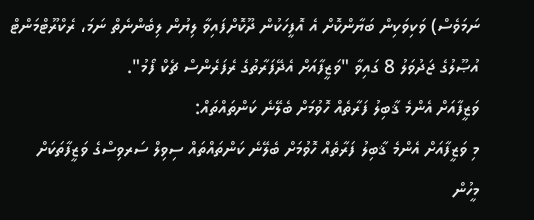ނަމަވެސް) ވަކިވަކިން ބަޔާންކޮށް އެ އޮފީހަކުން ދޫކޮށްފައިވާ ލިޔުން ލިބެންނެތް ނަމަ، ރެކްރޫޓްމަންޓް އުޞޫލުގެ ޖަދުވަލު 8 ގައިވާ "ވަޒީފާއަށް އެދޭފަރާތުގެ ރެފަރެންސް ޗެކް ފޯމު".
ވަޒީފާއަށް އެންމެ ޤާބިލު ފަރާތެއް ހޮވުމަށް ބެލޭނެ ކަންތައްތައް:
މި ވަޒީފާއަށް އެންމެ ޤާބިލު ފަރާތެއް ހޮވުމަށް ބެލޭނެ ކަންތައްތައް ސިވިލް ސަރވިސްގެ ވަޒީފާތަކަށް މީހުން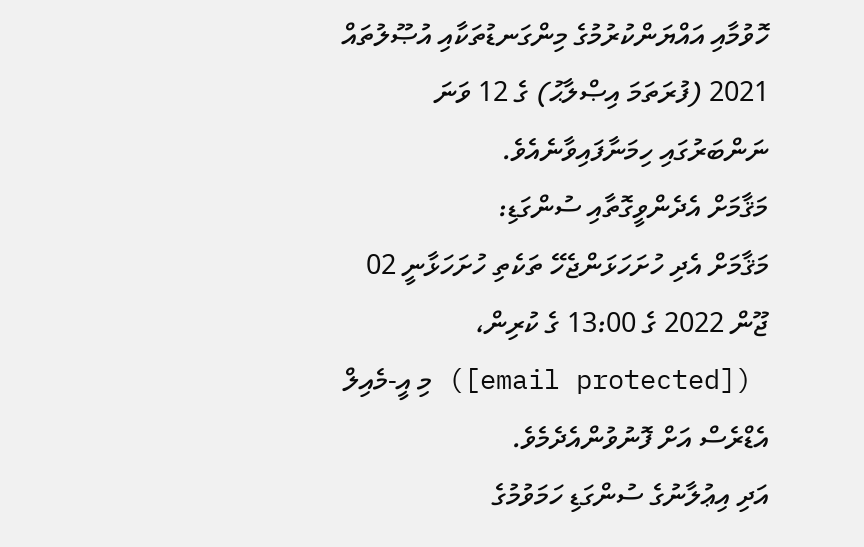ހޮވުމާއި އައްޔަންކުރުމުގެ މިންގަނޑުތަކާއި އުޞޫލުތައް 2021 (ފުރަތަމަ އިޞްލާޙު) ގެ 12 ވަނަ ނަންބަރުގައި ހިމަނާފައިވާނެއެވެ.
މަޤާމަށް އެދެންވީގޮތާއި ސުންގަޑި:
މަޤާމަށް އެދި ހުށަހަޅަންޖެހޭ ތަކެތި ހުށަހަޅާނީ 02 ޖޫން 2022 ގެ 13:00 ގެ ކުރިން،
 ([email protected]) މި އީ-މެއިލް އެޑްރެސް އަށް ފޮނުވުންއެދެމެވެ.
އަދި އިޢުލާނުގެ ސުންގަޑި ހަމަވުމުގެ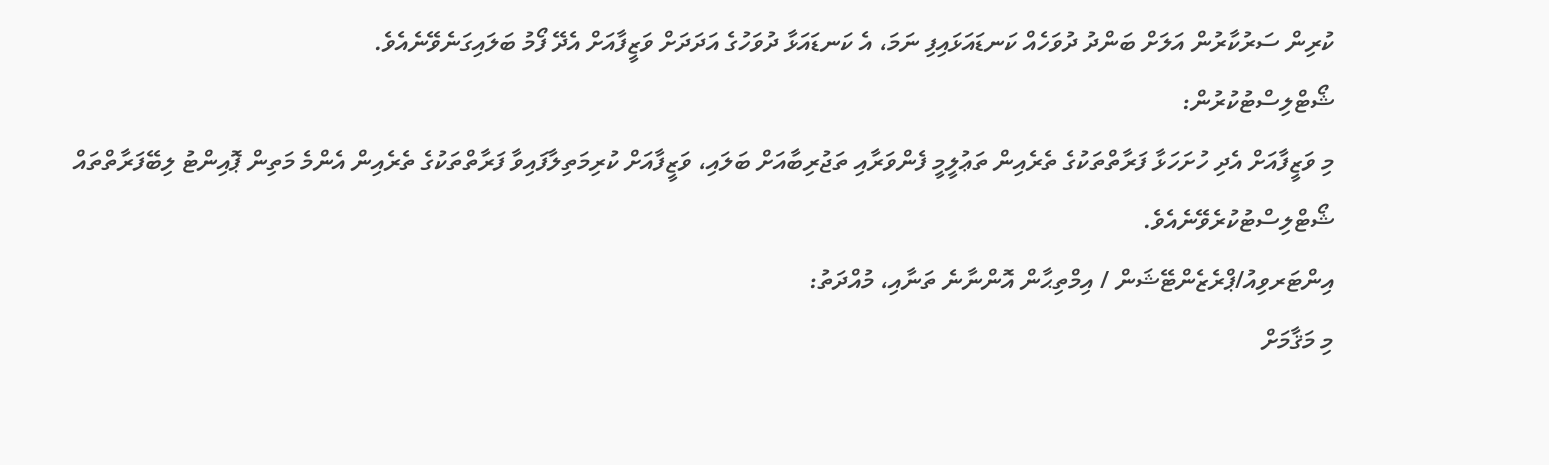ކުރިން ސަރުކާރުން އަލަށް ބަންދު ދުވަހެއް ކަނޑައަޅައިފި ނަމަ، އެ ކަނޑައަޅާ ދުވަހުގެ އަދަދަށް ވަޒީފާއަށް އެދޭ ފޯމު ބަލައިގަނެވޭނެއެވެ.
ޝޯޓްލިސްޓުކުރުން:
މި ވަޒީފާއަށް އެދި ހުށަހަޅާ ފަރާތްތަކުގެ ތެރެއިން ތަޢުލީމީ ފެންވަރާއި ތަޖުރިބާއަށް ބަލައި، ވަޒީފާއަށް ކުރިމަތިލާފައިވާ ފަރާތްތަކުގެ ތެރެއިން އެންމެ މަތިން ޕޮއިންޓު ލިބޭފަރާތްތައް ޝޯޓްލިސްޓުކުރެވޭނެއެވެ.
އިންޓަރވިއު/ޕްރެޒެންޓޭޝަން / އިމްތިޙާން އޮންނާނެ ތަނާއި، މުއްދަތު:
މި މަޤާމަށް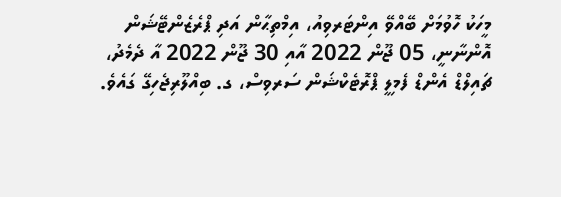މީހަކު ހޮވުމަށް ބޭއްވޭ އިންޓަރވިއު، އިމްތިޙާން އަދި ޕްރެޒެންޓޭޝަން އޮންނާނީ، 05 ޖޫން 2022 އާއި 30 ޖޫން 2022 އާ ދެމެދު، ޗައިލްޑް އެންޑް ފެމިލީ ޕްރޮޓެކްޝަން ސަރވިސް، ގ. ބިއްލޫރިޖެހިގޭ ގައެވެ.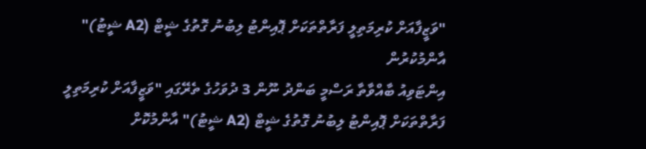"ވަޒީފާއަށް ކުރިމަތިލީ ފަރާތްތަކަށް ޕޮއިންޓު ލިބުނު ގޮތުގެ ޝީޓް (A2 ޝީޓު)" އާންމުކުރުން
އިންޓަވިއު ބާއްވާތާ ރަސްމީ ބަންދު ނޫން 3 ދުވަހުގެ ތެރޭގައި "ވަޒީފާއަށް ކުރިމަތިލީ ފަރާތްތަކަށް ޕޮއިންޓު ލިބުނު ގޮތުގެ ޝީޓް (A2 ޝީޓު)" އާންމުކޮށް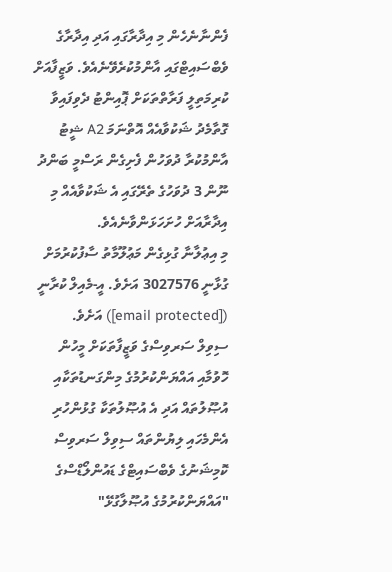ފެންނާނެހެން މި އިދާރާގައި އަދި އިދާރާގެ ވެބްސައިޓްގައި އާންމުކުރެވޭނެއެވެ. ވަޒީފާއަށް ކުރިމަތިލީ ފަރާތްތަކަށް ޕޮއިންޓު ދެވިފައިވާ ގޮތާމެދު ޝަކުވާއެއް އޮތްނަމަ A2 ޝީޓު އާންމުކުރާ ދުވަހުން ފެށިގެން ރަސްމީ ބަންދު ނޫން 3 ދުވަހުގެ ތެރޭގައި އެ ޝަކުވާއެއް މި އިދާރާއަށް ހުށަހަޅަންވާނެއެވެ.
މި އިޢުލާނާ ގުޅިގެން މަޢުލޫމާތު ސާފުކުރުމަށް ގުޅާނީ 3027576 އަށެވެ. އީ-މެއިލް ކުރާނީ ([email protected]) އަށެވެ.
ސިވިލް ސަރވިސްގެ ވަޒީފާތަކަށް މީހުން ހޮވުމާއި އައްޔަންކުރުމުގެ މިންގަނޑުތަކާއި އުޞޫލުތައް އަދި އެ އުޞޫލުތަކާ ގުޅުންހުރި އެންމެހައި ލިޔުންތައް ސިވިލް ސަރވިސް ކޮމިޝަނުގެ ވެބްސައިޓްގެ ޑައުންލޯޑްސްގެ "އައްޔަންކުރުމުގެ އުޞޫލާގުޅޭ"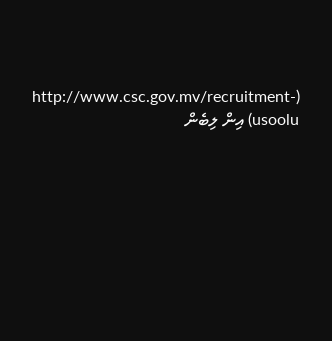(http://www.csc.gov.mv/recruitment-usoolu) އިން ލިބެން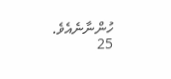ހުންނާނެއެވެ.
25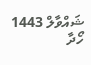ޝައްވާލް 1443
ހޯދާ